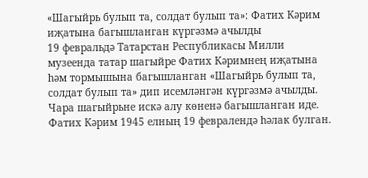«Шагыйрь булып та, солдат булып та»: Фатих Кәрим иҗатына багышланган күргәзмә ачылды
19 февральдә Татарстан Республикасы Милли музеенда татар шагыйре Фатих Кәримнең иҗатына һәм тормышына багышланган «Шагыйрь булып та, солдат булып та» дип исемләнгән күргәзмә ачылды. Чара шагыйрьне искә алу көненә багышланган иде. Фатих Кәрим 1945 елның 19 февралендә һәлак булган.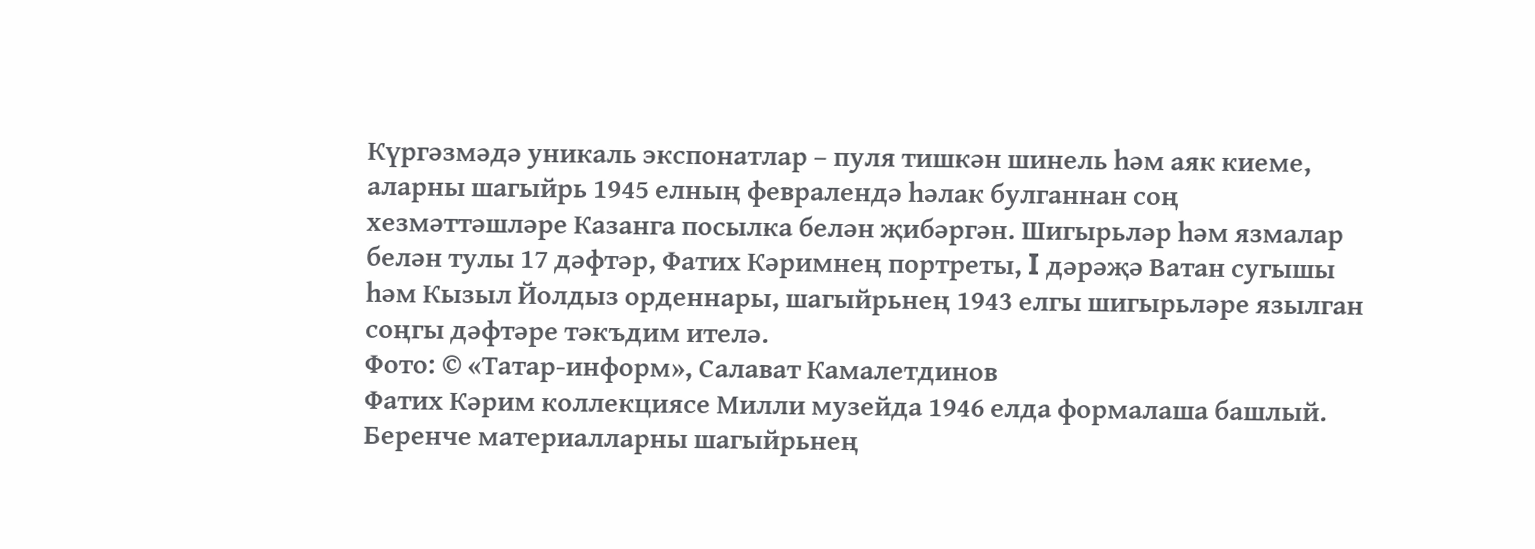Күргәзмәдә уникаль экспонатлар – пуля тишкән шинель һәм аяк киеме, аларны шагыйрь 1945 елның февралендә һәлак булганнан соң хезмәттәшләре Казанга посылка белән җибәргән. Шигырьләр һәм язмалар белән тулы 17 дәфтәр, Фатих Кәримнең портреты, I дәрәҗә Ватан сугышы һәм Кызыл Йолдыз орденнары, шагыйрьнең 1943 елгы шигырьләре язылган соңгы дәфтәре тәкъдим ителә.
Фото: © «Татар-информ», Салават Камалетдинов
Фатих Кәрим коллекциясе Милли музейда 1946 елда формалаша башлый. Беренче материалларны шагыйрьнең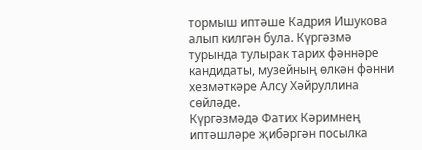тормыш иптәше Кадрия Ишукова алып килгән була. Күргәзмә турында тулырак тарих фәннәре кандидаты, музейның өлкән фәнни хезмәткәре Алсу Хәйруллина сөйләде.
Күргәзмәдә Фатих Кәримнең иптәшләре җибәргән посылка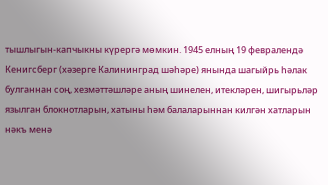тышлыгын-капчыкны күрергә мөмкин. 1945 елның 19 февралендә Кенигсберг (хәзерге Калининград шәһәре) янында шагыйрь һәлак булганнан соң, хезмәттәшләре аның шинелен, итекләрен, шигырьләр язылган блокнотларын, хатыны һәм балаларыннан килгән хатларын нәкъ менә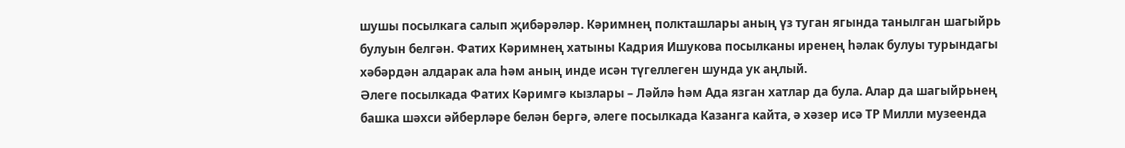шушы посылкага салып җибәрәләр. Кәримнең полкташлары аның үз туган ягында танылган шагыйрь булуын белгән. Фатих Кәримнең хатыны Кадрия Ишукова посылканы иренең һәлак булуы турындагы хәбәрдән алдарак ала һәм аның инде исән түгеллеген шунда ук аңлый.
Әлеге посылкада Фатих Кәримгә кызлары – Ләйлә һәм Ада язган хатлар да була. Алар да шагыйрьнең башка шәхси әйберләре белән бергә, әлеге посылкада Казанга кайта, ә хәзер исә ТР Милли музеенда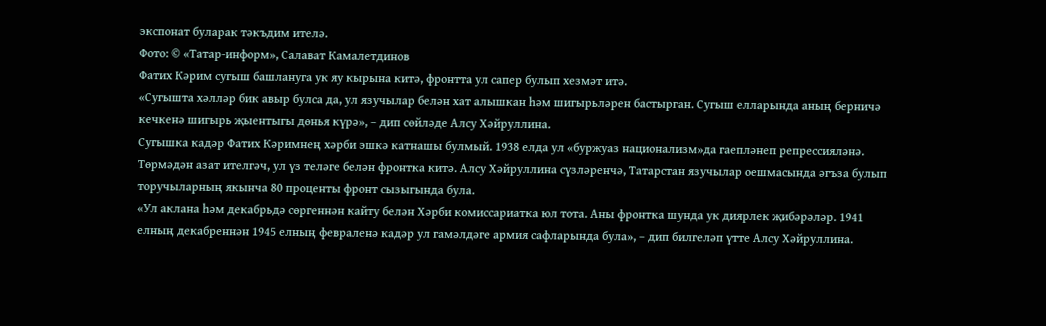экспонат буларак тәкъдим ителә.
Фото: © «Татар-информ», Салават Камалетдинов
Фатих Кәрим сугыш башлануга ук яу кырына китә, фронтта ул сапер булып хезмәт итә.
«Сугышта хәлләр бик авыр булса да, ул язучылар белән хат алышкан һәм шигырьләрен бастырган. Сугыш елларында аның берничә кечкенә шигырь җыентыгы дөнья күрә», – дип сөйләде Алсу Хәйруллина.
Сугышка кадәр Фатих Кәримнең хәрби эшкә катнашы булмый. 1938 елда ул «буржуаз национализм»да гаепләнеп репрессияләнә. Төрмәдән азат ителгәч, ул үз теләге белән фронтка китә. Алсу Хәйруллина сүзләренчә, Татарстан язучылар оешмасында әгъза булып торучыларның якынча 80 проценты фронт сызыгында була.
«Ул аклана һәм декабрьдә сөргеннән кайту белән Хәрби комиссариатка юл тота. Аны фронтка шунда ук диярлек җибәрәләр. 1941 елның декабреннән 1945 елның февраленә кадәр ул гамәлдәге армия сафларында була», – дип билгеләп үтте Алсу Хәйруллина.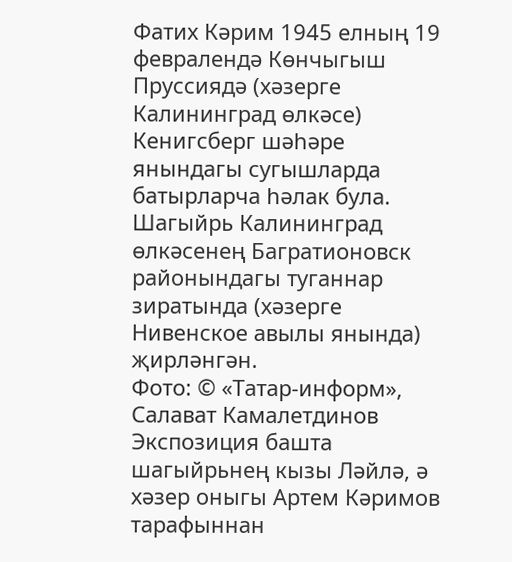Фатих Кәрим 1945 елның 19 февралендә Көнчыгыш Пруссиядә (хәзерге Калининград өлкәсе) Кенигсберг шәһәре янындагы сугышларда батырларча һәлак була. Шагыйрь Калининград өлкәсенең Багратионовск районындагы туганнар зиратында (хәзерге Нивенское авылы янында) җирләнгән.
Фото: © «Татар-информ», Салават Камалетдинов
Экспозиция башта шагыйрьнең кызы Ләйлә, ә хәзер оныгы Артем Кәримов тарафыннан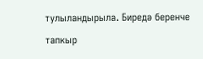тулыландырыла. Биредә беренче тапкыр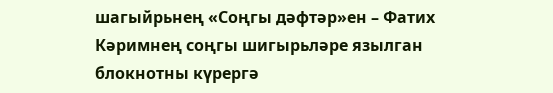шагыйрьнең «Соңгы дәфтәр»ен – Фатих Кәримнең соңгы шигырьләре язылган блокнотны күрергә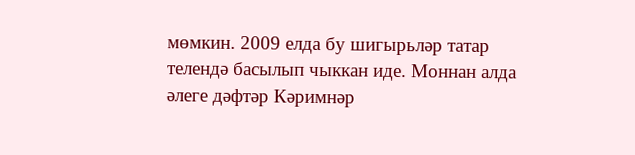мөмкин. 2009 елда бу шигырьләр татар телендә басылып чыккан иде. Моннан алда әлеге дәфтәр Кәримнәр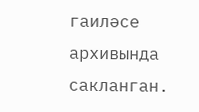гаиләсе архивында сакланган.